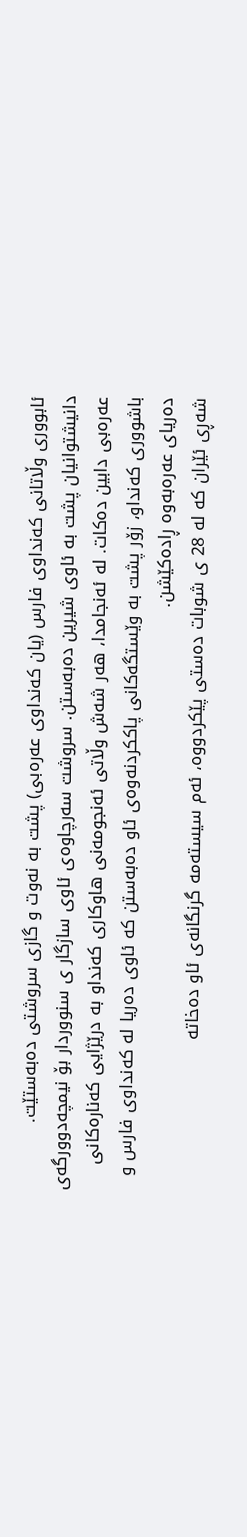ئابووری وڵاتانی کەنداوی فارس (یان کەنداوی عەرەبی) پشت بە نەوت و گازی سروشتی دەبەستێت. دانیشتوانیان پشت بە ئاوی شیرین دەبەستن. سروشت سەرچاوەی ئاوی سازگار ی سنووردار بۆ نیمچەدوورگەی عەرەبی دابین دەکات. لە ئەنجامدا، هەر شەش وڵاتی ئەنجومەنی هاوکاری کەنداو بە درێژایی کەنارەکانی باشووری کەنداو، زۆر پشت بە وێستگەکانی پاککردنەوەی ئاو دەبەستن کە ئاوی دەریا لە کەنداوی فارس و دەریای عەرەبەوە ڕادەکێشن.
شەڕی ئێران کە لە 28 ی شوبات دەستی پێکردووە، ئەم سیستەمە گرنگانەی ئاو دەخاتە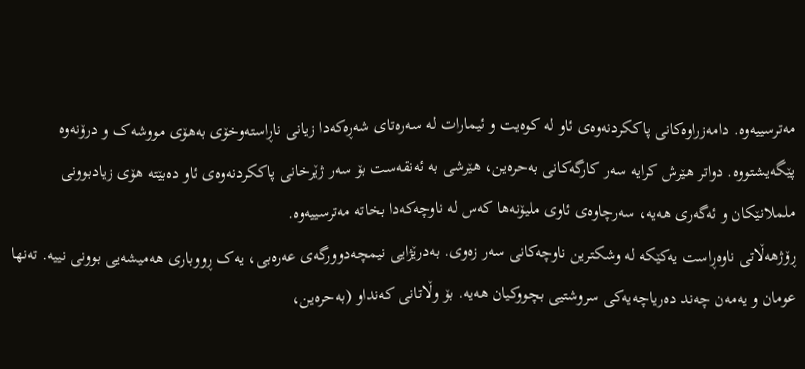مەترسییەوە. دامەزراوەکانی پاککردنەوەی ئاو لە کوەیت و ئیمارات لە سەرەتای شەڕەکەدا زیانی ناڕاستەوخۆی بەهۆی مووشەک و درۆنەوە پێگەیشتووە. دواتر هێرش کرایە سەر کارگەکانی بەحرەین، هێرشی بە ئەنقەست بۆ سەر ژێرخانی پاککردنەوەی ئاو دەبێتە هۆی زیادبوونی ململانێکان و ئەگەری هەیە، سەرچاوەی ئاوی ملیۆنەها کەس لە ناوچەکەدا بخاتە مەترسییەوە.
ڕۆژهەڵاتی ناوەڕاست یەکێکە لە وشکترین ناوچەکانی سەر زەوی. بەدرێژایی نیمچەدوورگەی عەرەبی، یەک ڕووباری هەمیشەیی بوونی نییە. تەنها عومان و یەمەن چەند دەریاچەیەکی سروشتیی بچووکیان هەیە. بۆ وڵاتانی کەنداو (بەحرەین،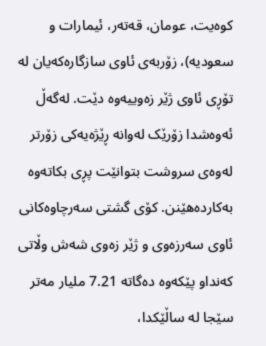کوەیت، عومان، قەتەر، ئیمارات و سعودیە)، زۆربەی ئاوی سازگارەکەیان لە تۆڕی ئاوی ژێر زەوییەوە دێت. لەگەڵ ئەوەشدا زۆرێک لەوانە ڕێژەیەکی زۆرتر لەوەی سروشت بتوانێت پڕی بکاتەوە بەکاردەهێنن. کۆی گشتی سەرچاوەکانی ئاوی سەرزەوی و ژێر زەوی شەش وڵاتی کەنداو پێکەوە دەگاتە 7.21 ملیار مەتر سێجا لە ساڵێکدا،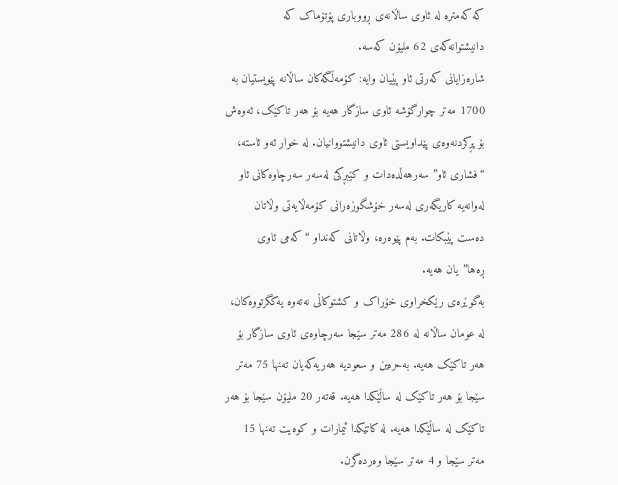کە کەمترە لە ئاوی ساڵانەی ڕووباری پۆتۆماک کە دانیشتوانەکەی 62 ملیۆن کەسە.
شارەزایانی کەرتی ئاو پێیان وایە: کۆمەڵگەکان ساڵانە پێویستیان بە 1700 مەتر چوارگۆشە ئاوی سازگار هەیە بۆ هەر تاکێک، ئەوەش بۆ پڕکردنەوەی پێداویستی ئاوی دانیشتووانیان. لە خوار ئەو ئاستە، “فشاری ئاو” سەرهەڵدەدات و کێبڕکێ لەسەر سەرچاوەکانی ئاو لەوانەیە کاریگەری لەسەر خۆشگوزەرانی کۆمەڵایەتی وڵاتان دەست پێبکات. بەم پێوەرە، وڵاتانی کەنداو “کەمی ئاوی ڕەها”یان هەیە.
بەگوێرەی رێکخراوی خۆراک و کشتوکاڵی نەتەوە یەکگرتووەکان، لە عومان ساڵانە لە 286 مەتر سێجا سەرچاوەی ئاوی سازگار بۆ هەر تاکێک هەیە. بەحرەین و سعودیە هەریەکەیان تەنها 75 مەتر سێجا بۆ هەر تاکێک لە ساڵێکدا هەیە. قەتەر 20 ملیۆن سێجا بۆ هەر تاکێک لە ساڵێکدا هەیە. لە کاتێکدا ئیمارات و کوەیت تەنها 15 مەتر سێجا و 4 مەتر سێجا وەردەگرن.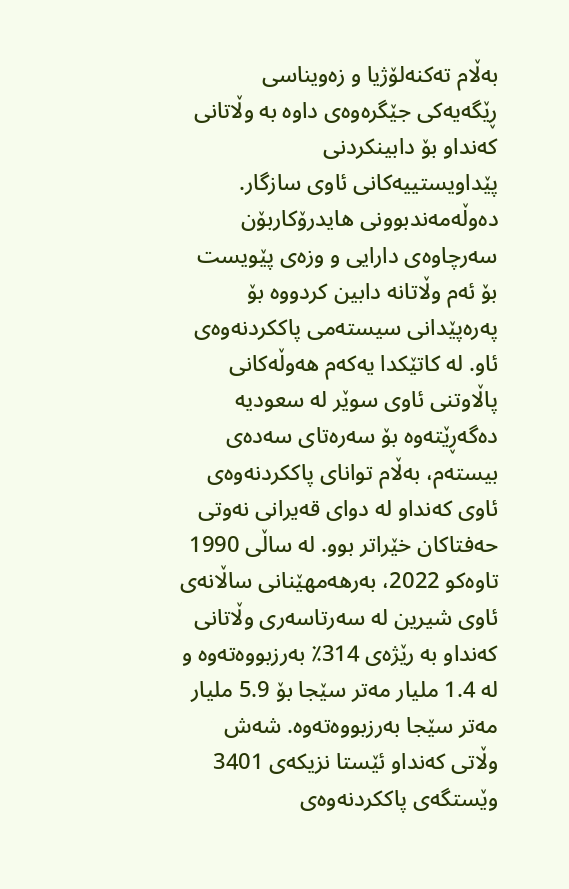بەڵام تەکنەلۆژیا و زەویناسی ڕێگەیەکی جێگرەوەی داوە بە وڵاتانی کەنداو بۆ دابینکردنی پێداویستییەکانی ئاوی سازگار. دەوڵەمەندبوونی هایدرۆکاربۆن سەرچاوەی دارایی و وزەی پێویست بۆ ئەم وڵاتانە دابین کردووە بۆ پەرەپێدانی سیستەمی پاککردنەوەی ئاو. لە کاتێکدا یەکەم هەوڵەکانی پاڵاوتنی ئاوی سوێر لە سعودیە دەگەڕێتەوە بۆ سەرەتای سەدەی بیستەم، بەڵام توانای پاککردنەوەی ئاوی کەنداو لە دوای قەیرانی نەوتی حەفتاکان خێراتر بوو. لە ساڵی 1990 تاوەکو 2022، بەرهەمهێنانی ساڵانەی ئاوی شیرین لە سەرتاسەری وڵاتانی کەنداو بە رێژەی 314٪ بەرزبووەتەوە و لە 1.4 ملیار مەتر سێجا بۆ 5.9 ملیار مەتر سێجا بەرزبووەتەوە. شەش وڵاتی کەنداو ئێستا نزیکەی 3401 وێستگەی پاککردنەوەی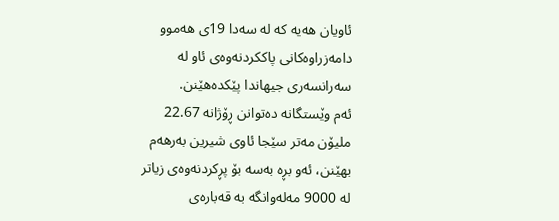ئاویان هەیە کە لە سەدا 19ی هەموو دامەزراوەکانی پاککردنەوەی ئاو لە سەرانسەری جیهاندا پێکدەهێنن.
ئەم وێستگانە دەتوانن ڕۆژانە 22.67 ملیۆن مەتر سێجا ئاوی شیرین بەرهەم بهێنن، ئەو بڕە بەسە بۆ پڕکردنەوەی زیاتر لە 9000 مەلەوانگە بە قەبارەی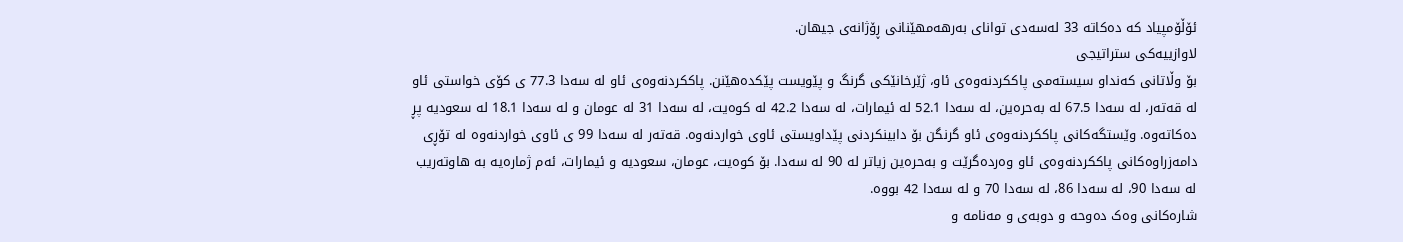ئۆڵۆمپیاد کە دەکاتە 33 لەسەدی توانای بەرهەمهێنانی ڕۆژانەی جیهان.
لاوازییەکی ستراتیجی
بۆ وڵاتانی کەنداو سیستەمی پاککردنەوەی ئاو، ژێرخانێکی گرنگ و پێویست پێکدەهێنن. پاککردنەوەی ئاو لە سەدا 77.3 ی کۆی خواستی ئاو لە قەتەر، لە سەدا 67.5 لە بەحرەین، لە سەدا 52.1 لە ئیمارات، لە سەدا 42.2 لە کوەیت، لە سەدا 31 لە عومان و لە سەدا 18.1 لە سعودیە پڕ دەکاتەوە. وێستگەکانی پاککردنەوەی ئاو گرنگن بۆ دابینکردنی پێداویستی ئاوی خواردنەوە. قەتەر لە سەدا 99 ی ئاوی خواردنەوە لە تۆڕی دامەزراوەکانی پاککردنەوەی ئاو وەردەگرێت و بەحرەین زیاتر لە 90 لە سەدا. بۆ کوەیت، عومان، سعودیە و ئیمارات، ئەم ژمارەیە بە هاوتەریب لە سەدا 90، لە سەدا 86، لە سەدا 70 و لە سەدا 42 بووە.
شارەکانی وەک دەوحە و دوبەی و مەنامە و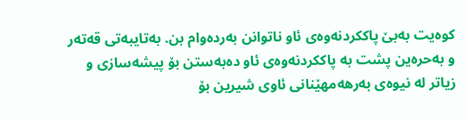کوەیت بەبێ پاککردنەوەی ئاو ناتوانن بەردەوام بن. بەتایبەتی قەتەر و بەحرەین پشت بە پاککردنەوەی ئاو دەبەستن بۆ پیشەسازی و زیاتر لە نیوەی بەرهەمهێنانی ئاوی شیرین بۆ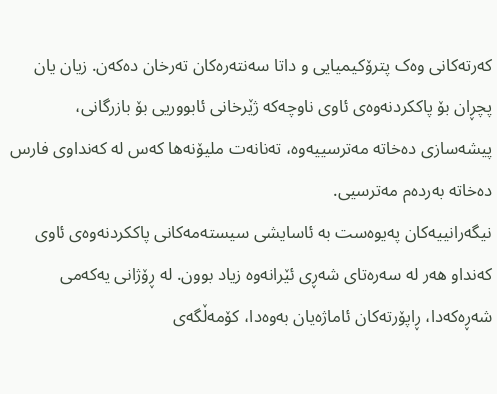کەرتەکانی وەک پترۆکیمیایی و داتا سەنتەرەکان تەرخان دەکەن. زیان یان پچڕان بۆ پاککردنەوەی ئاوی ناوچەکە ژێرخانی ئابووریی بۆ بازرگانی، پیشەسازی دەخاتە مەترسییەوە، تەنانەت ملیۆنەها کەس لە کەنداوی فارس دەخاتە بەردەم مەترسیی.
نیگەرانییەکان پەیوەست بە ئاسایشی سیستەمەکانی پاککردنەوەی ئاوی کەنداو هەر لە سەرەتای شەڕی ئێرانەوە زیاد بوون. لە ڕۆژانی یەکەمی شەڕەکەدا، ڕاپۆرتەکان ئاماژەیان بەوەدا، کۆمەڵگەی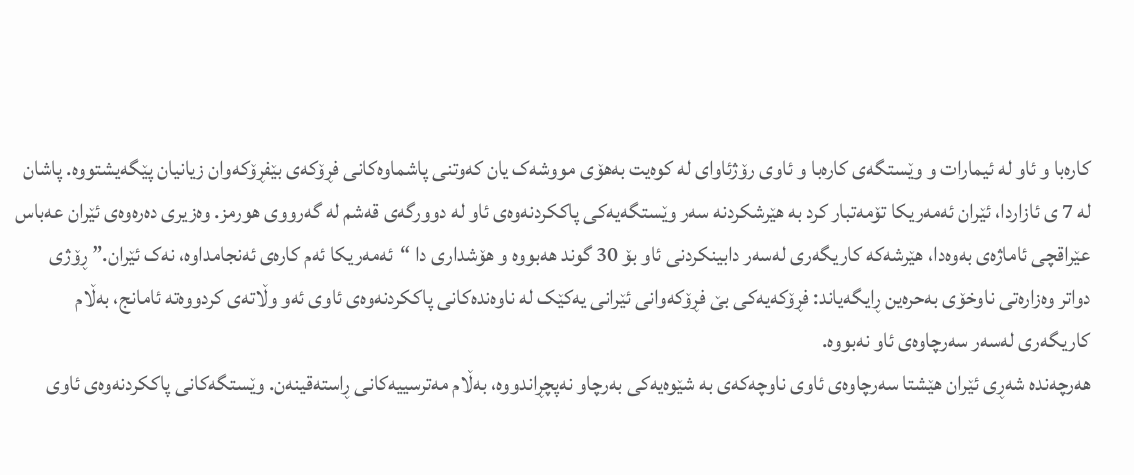کارەبا و ئاو لە ئیمارات و وێستگەی کارەبا و ئاوی رۆژئاوای لە کوەیت بەهۆی مووشەک یان کەوتنی پاشماوەکانی فڕۆکەی بێفڕۆکەوان زیانیان پێگەیشتووە. پاشان لە 7 ی ئازاردا، ئێران ئەمەریکا تۆمەتبار کرد بە هێرشکردنە سەر وێستگەیەکی پاککردنەوەی ئاو لە دوورگەی قەشم لە گەرووی هورمز. وەزیری دەرەوەی ئێران عەباس عێراقچی ئاماژەی بەوەدا، هێرشەکە کاریگەری لەسەر دابینکردنی ئاو بۆ 30 گوند هەبووە و هۆشداری دا “ئەمەریکا ئەم کارەی ئەنجامداوە، نەک ئێران.” ڕۆژی دواتر وەزارەتی ناوخۆی بەحرەین ڕایگەیاند: فڕۆکەیەکی بێ فڕۆکەوانی ئێرانی یەکێک لە ناوەندەکانی پاککردنەوەی ئاوی ئەو وڵاتەی کردووەتە ئامانج، بەڵام کاریگەری لەسەر سەرچاوەی ئاو نەبووە.
هەرچەندە شەڕی ئێران هێشتا سەرچاوەی ئاوی ناوچەکەی بە شێوەیەکی بەرچاو نەپچڕاندووە، بەڵام مەترسییەکانی ڕاستەقینەن. وێستگەکانی پاککردنەوەی ئاوی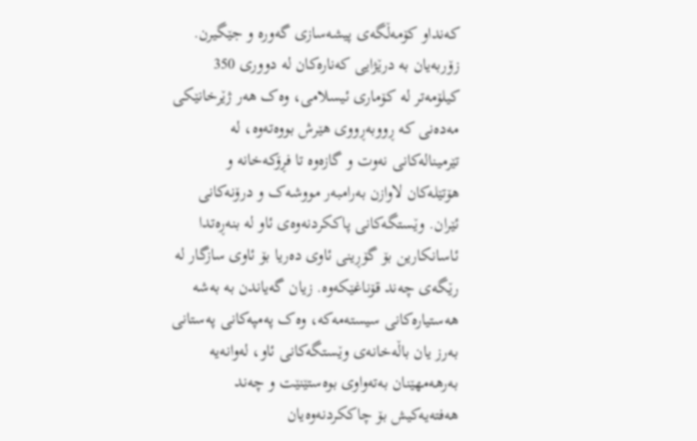کەنداو کۆمەڵگەی پیشەسازی گەورە و جێگیرن. زۆربەیان بە درێژایی کەنارەکان لە دووری 350 کیلۆمەتر لە کۆماری ئیسلامی، وەک هەر ژێرخانێکی مەدەنی کە ڕووبەڕووی هێرش بووەتەوە، لە تێرمینالەکانی نەوت و گازەوە تا فڕۆکەخانە و هۆتێلەکان لاوازن بەرامبەر مووشەک و درۆنەکانی ئێران. وێستگەکانی پاککردنەوەی ئاو لە بنەڕەتدا ئاسانکارین بۆ گۆڕینی ئاوی دەریا بۆ ئاوی سازگار لە رێگەی چەند قۆناغێکەوە. زیان گەیاندن بە بەشە هەستیارەکانی سیستەمەکە، وەک پەمپەکانی پەستانی بەرز یان باڵەخانەی وێستگەکانی ئاو، لەوانەیە بەرهەمهێنان بەتەواوی بوەستێنێت و چەند هەفتەیەکیش بۆ چاککردنەوەیان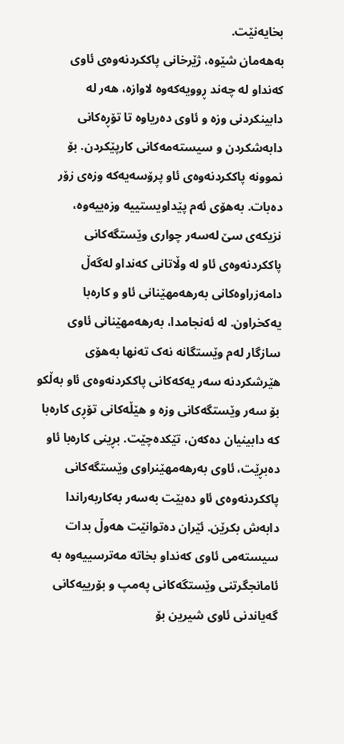بخایەنێت.
بەهەمان شێوە، ژێرخانی پاککردنەوەی ئاوی کەنداو لە چەند ڕوویەکەوە لاوازە، هەر لە دابینکردنی وزە و ئاوی دەریاوە تا تۆڕەکانی دابەشکردن و سیستەمەکانی کارپێکردن. بۆ نموونە پاککردنەوەی ئاو پرۆسەیەکە وزەی زۆر دەبات. بەهۆی ئەم پێداویستییە وزەییەوە، نزیکەی سێ لەسەر چواری وێستگەکانی پاککردنەوەی ئاو لە وڵاتانی کەنداو لەگەڵ دامەزراوەکانی بەرهەمهێنانی ئاو و کارەبا یەکخراون. لە ئەنجامدا، بەرهەمهێنانی ئاوی سازگار لەم وێستگانە نەک تەنها بەهۆی هێرشکردنە سەر یەکەکانی پاککردنەوەی ئاو بەڵکو بۆ سەر وێستگەکانی وزە و هێڵەکانی تۆڕی کارەبا کە دابینیان دەکەن، تێکدەچێت. بڕینی کارەبا ئاو دەبڕێت، ئاوی بەرهەمهێنراوی وێستگەکانی پاککردنەوەی ئاو دەبێت بەسەر بەکاربەراندا دابەش بکرێن. ئێران دەتوانێت هەوڵ بدات سیستەمی ئاوی کەنداو بخاتە مەترسییەوە بە ئامانجگرتنی وێستگەکانی پەمپ و بۆرییەکانی گەیاندنی ئاوی شیرین بۆ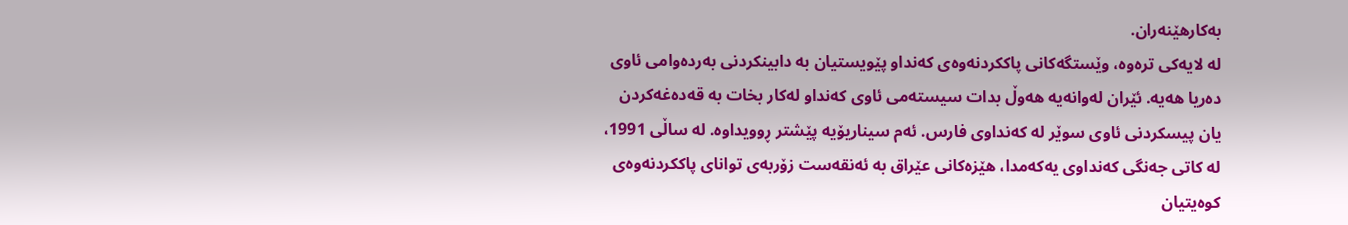بەکارهێنەران.
لە لایەکی ترەوە، وێستگەکانی پاککردنەوەی کەنداو پێویستیان بە دابینکردنی بەردەوامی ئاوی دەریا هەیە. ئێران لەوانەیە هەوڵ بدات سیستەمی ئاوی کەنداو لەکار بخات بە قەدەغەکردن یان پیسکردنی ئاوی سوێر لە کەنداوی فارس. ئەم سیناریۆیە پێشتر ڕوویداوە. لە ساڵی 1991، لە کاتی جەنگی کەنداوی یەکەمدا، هێزەکانی عێراق بە ئەنقەست زۆربەی توانای پاککردنەوەی کوەیتیان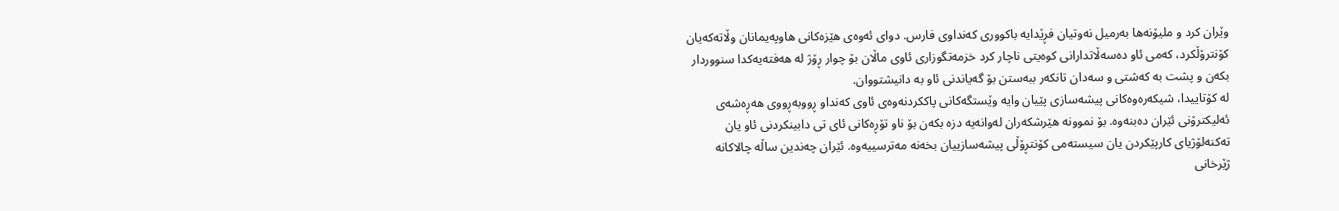وێران کرد و ملیۆنەها بەرمیل نەوتیان فڕێدایە باکووری کەنداوی فارس. دوای ئەوەی هێزەکانی هاوپەیمانان وڵاتەکەیان کۆنترۆڵکرد، کەمی ئاو دەسەڵاتدارانی کوەیتی ناچار کرد خزمەتگوزاری ئاوی ماڵان بۆ چوار ڕۆژ لە هەفتەیەکدا سنووردار بکەن و پشت بە کەشتی و سەدان تانکەر ببەستن بۆ گەیاندنی ئاو بە دانیشتووان.
لە کۆتاییدا، شیکەرەوەکانی پیشەسازی پێیان وایە وێستگەکانی پاککردنەوەی ئاوی کەنداو ڕووبەڕووی هەڕەشەی ئەلیکترۆنی ئێران دەبنەوە. بۆ نموونە هێرشکەران لەوانەیە دزە بکەن بۆ ناو تۆڕەکانی ئای تی دابینکردنی ئاو یان تەکنەلۆژیای کارپێکردن یان سیستەمی کۆنتڕۆڵی پیشەسازییان بخەنە مەترسییەوە. ئێران چەندین ساڵە چالاکانە ژێرخانی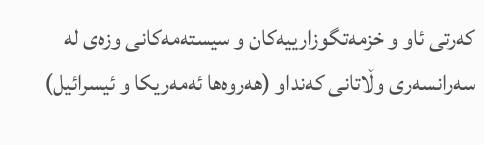کەرتی ئاو و خزمەتگوزارییەکان و سیستەمەکانی وزەی لە سەرانسەری وڵاتانی کەنداو (هەروەها ئەمەریکا و ئیسرائیل)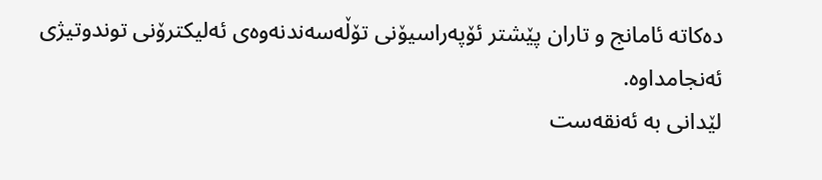دەکاتە ئامانج و تاران پێشتر ئۆپەراسیۆنی تۆڵەسەندنەوەی ئەلیکترۆنی توندوتیژی ئەنجامداوە.
لێدانی بە ئەنقەست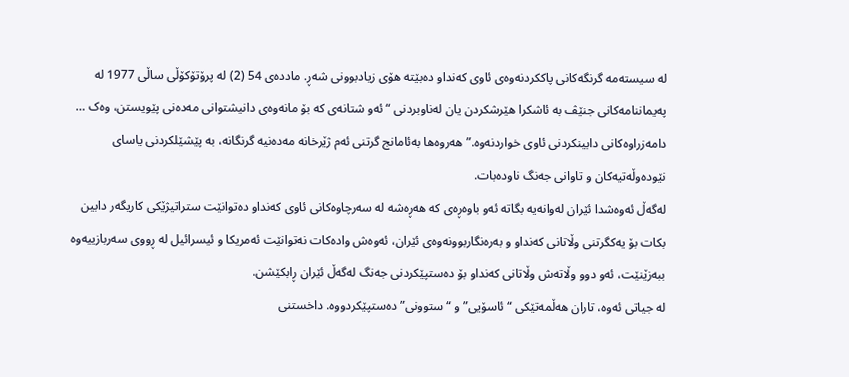لە سیستەمە گرنگەکانی پاککردنەوەی ئاوی کەنداو دەبێتە هۆی زیادبوونی شەڕ. ماددەی 54 (2) لە پرۆتۆکۆڵی ساڵی 1977 لە پەیماننامەکانی جنێڤ بە ئاشکرا هێرشکردن یان لەناوبردنی “ئەو شتانەی کە بۆ مانەوەی دانیشتوانی مەدەنی پێویستن، وەک … دامەزراوەکانی دابینکردنی ئاوی خواردنەوە.” هەروەها بەئامانج گرتنی ئەم ژێرخانە مەدەنیە گرنگانە، بە پێشێلکردنی یاسای نێودەوڵەتیەکان و تاوانی جەنگ ناودەبات.
لەگەڵ ئەوەشدا ئێران لەوانەیە بگاتە ئەو باوەڕەی کە هەڕەشە لە سەرچاوەکانی ئاوی کەنداو دەتوانێت ستراتیژێکی کاریگەر دابین بکات بۆ یەکگرتنی وڵاتانی کەنداو و بەرەنگاربوونەوەی ئێران، ئەوەش وادەکات نەتوانێت ئەمریکا و ئیسرائیل لە ڕووی سەربازییەوە ببەزێنێت، ئەو دوو وڵاتەش وڵاتانی کەنداو بۆ دەستپێکردنی جەنگ لەگەڵ ئێران ڕابکێشن.
لە جیاتی ئەوە، تاران هەڵمەتێکی “ئاسۆیی” و “ستوونی” دەستپێکردووە. داخستنی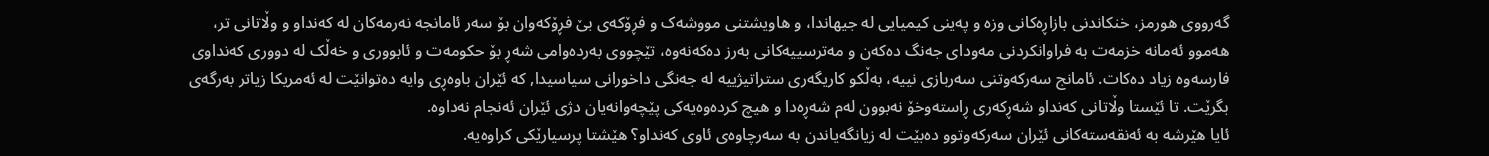گەرووی هورمز، خنکاندنی بازاڕەکانی وزە و پەینی کیمیایی لە جیهاندا، و هاویشتنی مووشەک و فڕۆکەی بێ فڕۆکەوان بۆ سەر ئامانجە نەرمەکان لە کەنداو و وڵاتانی تر، هەموو ئەمانە خزمەت بە فراوانکردنی مەودای جەنگ دەکەن و مەترسییەکانی بەرز دەکەنەوە، تێچووی بەردەوامی شەڕ بۆ حکومەت و ئابووری و خەڵک لە دووری کەنداوی فارسەوە زیاد دەکات. ئامانج سەرکەوتنی سەربازی نییە، بەڵکو کاریگەری ستراتیژییە لە جەنگی داخورانی سیاسیدا, کە ئێران باوەڕی وایە دەتوانێت لە ئەمریکا زیاتر بەرگەی بگرێت. تا ئێستا وڵاتانی کەنداو شەڕکەری ڕاستەوخۆ نەبوون لەم شەڕەدا و هیچ کردەوەیەکی پێچەوانەیان دژی ئێران ئەنجام نەداوە.
ئایا هێرشە بە ئەنقەستەکانی ئێران سەرکەوتوو دەبێت لە زیانگەیاندن بە سەرچاوەی ئاوی کەنداو؟ هێشتا پرسیارێکی کراوەیە.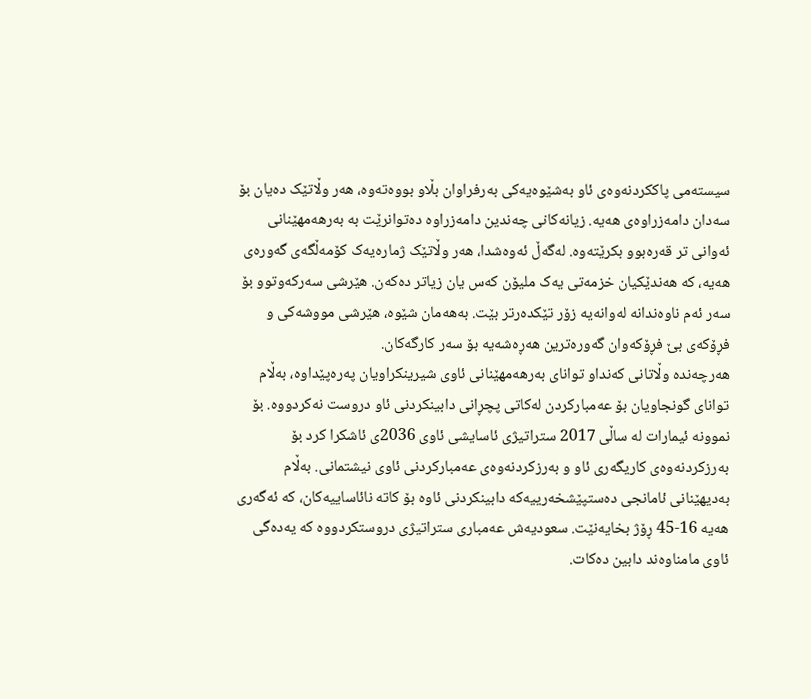سیستەمی پاککردنەوەی ئاو بەشێوەیەکی بەرفراوان بڵاو بووەتەوە، هەر وڵاتێک دەیان بۆ سەدان دامەزراوەی هەیە. زیانەکانی چەندین دامەزراوە دەتوانرێت بە بەرهەمهێنانی ئەوانی تر قەرەبوو بکرێتەوە. لەگەڵ ئەوەشدا، هەر وڵاتێک ژمارەیەک کۆمەڵگەی گەورەی هەیە، کە هەندێکیان خزمەتی یەک ملیۆن کەس یان زیاتر دەکەن. هێرشی سەرکەوتوو بۆ سەر ئەم ناوەندانە لەوانەیە زۆر تێکدەرتر بێت. بەهەمان شێوە، هێرشی مووشەکی و فڕۆکەی بێ فڕۆکەوان گەورەترین هەڕەشەیە بۆ سەر کارگەکان.
هەرچەندە وڵاتانی کەنداو توانای بەرهەمهێنانی ئاوی شیرینکراویان پەرەپێداوە، بەڵام توانای گونجاویان بۆ عەمبارکردن لەکاتی پچڕانی دابینکردنی ئاو دروست نەکردووە. بۆ نموونە ئیمارات لە ساڵی 2017 ستراتیژی ئاسایشی ئاوی 2036ی ئاشکرا کرد بۆ بەرزکردنەوەی کاریگەری ئاو و بەرزکردنەوەی عەمبارکردنی ئاوی نیشتمانی. بەڵام بەدیهێنانی ئامانجی دەستپێشخەرییەکە دابینکردنی ئاوە بۆ کاتە نائاساییەکان، کە ئەگەری هەیە 16-45 ڕۆژ بخایەنێت. سعودیەش عەمباری ستراتیژی دروستکردووە کە یەدەگی ئاوی مامناوەند دابین دەکات.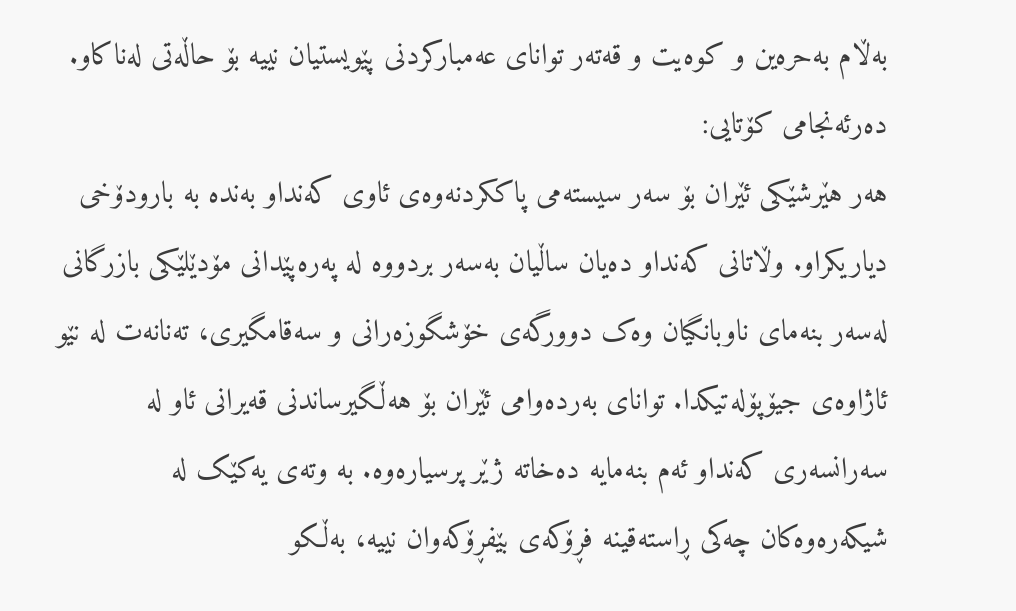بەڵام بەحرەین و کوەیت و قەتەر توانای عەمبارکردنی پێویستیان نییە بۆ حاڵەتی لەناکاو.
دەرئەنجامی کۆتایی:
هەر هێرشێکی ئێران بۆ سەر سیستەمی پاککردنەوەی ئاوی کەنداو بەندە بە بارودۆخی دیاریکراو. وڵاتانی کەنداو دەیان ساڵیان بەسەر بردووە لە پەرەپێدانی مۆدێلێکی بازرگانی لەسەر بنەمای ناوبانگیان وەک دوورگەی خۆشگوزەرانی و سەقامگیری، تەنانەت لە نێو ئاژاوەی جیۆپۆلەتیکدا. توانای بەردەوامی ئێران بۆ هەڵگیرساندنی قەیرانی ئاو لە سەرانسەری کەنداو ئەم بنەمایە دەخاتە ژێر پرسیارەوە. بە وتەی یەکێک لە شیکەرەوەکان چەکی ڕاستەقینە فڕۆکەی بێفڕۆکەوان نییە، بەڵکو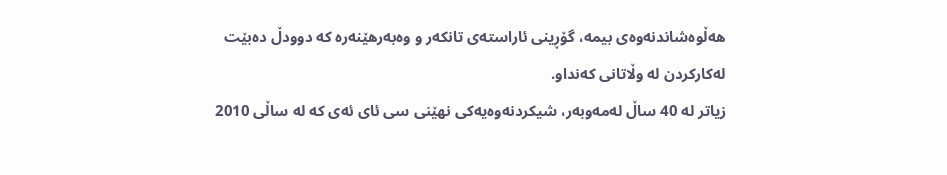هەڵوەشاندنەوەی بیمە، گۆڕینی ئاراستەی تانکەر و وەبەرهێنەرە کە دوودڵ دەبێت لەکارکردن لە وڵاتانی کەنداو.
زیاتر لە 40 ساڵ لەمەوبەر، شیکردنەوەیەکی نهێنی سی ئای ئەی کە لە ساڵی 2010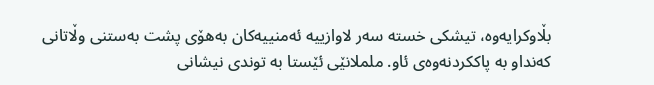بڵاوکرایەوە، تیشکی خستە سەر لاوازییە ئەمنییەکان بەهۆی پشت بەستنی وڵاتانی کەنداو بە پاککردنەوەی ئاو. ململانێی ئێستا بە توندی نیشانی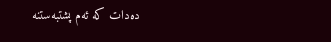دەدات کە ئەم پشتبەستنە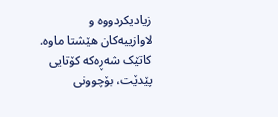زیادیکردووە و لاوازییەکان هێشتا ماوە. کاتێک شەڕەکە کۆتایی پێدێت، بۆچوونی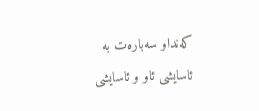کەنداو سەبارەت بە ئاسایشی ئاو و ئاسایشی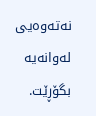نەتەوەیی لەوانەیە بگۆڕێت.